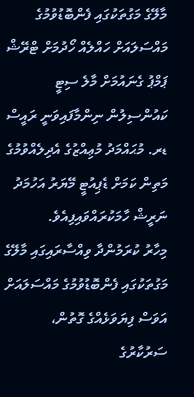މާލޭގެ މަގުތަކުގައި ފެންބޮޑުވުމުގެ މައްސަލައަށް ހައްލެއް ހޯދުމަށް ޓްރޭޝް ޕަމްޕު ގެނައުމަށް މާލެ ސިޓީ ކައުންސިލުން ނިންމާފައިވަނީ ރައީސް ޑރ. މުޙައްމަދު މުޢިއްޒުގެ އެދިލެއްވުމުގެ މަތިން ކަމަށް ޑެޕިއުޓީ މޭޔަރު އަހުމަދު ނަރީޝް ހާމަކުރައްވައިފިއެވެ.
މިހާރު ކުރަމުންދާ ވިއްސާރައިގައި މާލޭގެ މަގުތަކުގައި ފެންބޮޑުވުމުގެ މައްސަލައަށް އަވަސް ފިޔަވަޅެއްގެ ގޮތުން، ސަރުކާރުގެ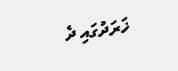ޚަރަދުގައި ދެ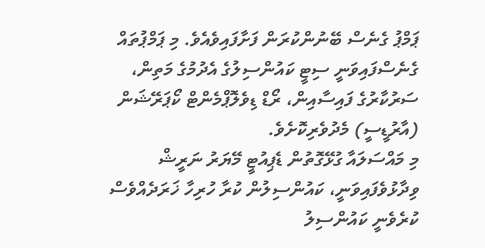ޕަމްޕު ގެނެސް ބޭނުންކުރަން ފަށާފައިވެއެވެ. މި ޕަމްޕުތައް ގެނެސްފައިވަނީ ސިޓީ ކައުންސިލުގެ އެދުމުގެ މަތިން، ސަރުކާރުގެ ފައިސާއިން، ރޯޑް ޑިވެލޮޕްމެންޓް ކޯޕަރޭޝަން (އާރުޑީސީ) މެދުވެރިކޮށެވެ.
މި މައްސަލައާ ގުޅޭގޮތުން ޑެޕިއުޓީ މޭޔަރު ނަރީޝް ވިދާޅުވެފައިވަނީ، ކައުންސިލުން ކުރާ ހުރިހާ ޚަރަދެއްވެސް ކުރެވެނީ ކައުންސިލު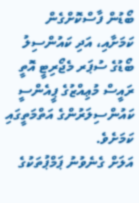ބޯޑުން ފާސްކޮށްގެން ކަމަށާއި، އަދި ކައުންސިލު ބޯޑުގެ ސުޕަރ މެޖޯރިޓީ އޮތީ ރައީސް މުޢިއްޒުގެ ޕީއެންސީ ކައުންސިލަރުންގެ އަތްމަތީގައި ކަމަށެވެ.
އަލަށް ގެނެވުނު ޕަމްޕުތަކުގެ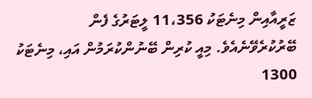ޒަރީއާއިން މިނެޓަކު 11،356 ލީޓަރުގެ ފެން ބޭރުކުރެވޭނެއެވެ. މިއީ ކުރިން ބޭނުންކުރަމުން އައި، މިނެޓަކު 1300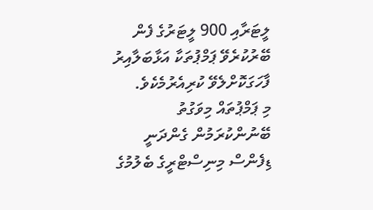ލީޓަރާއި 900 ލީޓަރުގެ ފެން ބޭރުކުރެވޭ ޕަމްޕުތަކާ އަޅާބަލާއިރު ފާހަގަކޮށްލެވޭ ކުރިއެރުމެކެވެ.
މި ޕަމްޕުތައް މިވަގުތު ބޭނުންކުރަމުން ގެންދަނީ ޑިފެންސް މިނިސްޓްރީގެ ބެލުމުގެ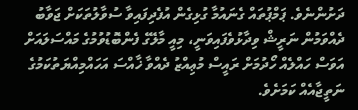ދަށުންނެވެ. ޕަމްޕުތައް ގެނައުމާ ގުޅިގެން އުފެދިފައިވާ ސުވާލުތަކަށް ޖަވާބު ދެއްވަމުން ނަރީޝް ވިދާޅުވެފައިވަނީ، މިއީ މާލޭގެ ފެންބޮޑުވުމުގެ މައްސަލައަށް އަވަސް ހައްލެއް ހޯދުމަށް ރައީސް މުޢިއްޒު ދެއްވާ ޚާއްސަ އަހައްމިއްޔަތުކަމުގެ ނަތީޖާއެއް ކަމަށެވެ.